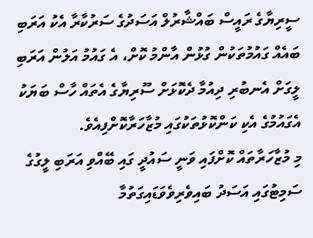ސީރިޔާގެ ރައީސް ބައްޝާރުލް އަސަދުގެ ސަރުކާރާ އެކު އަރަބި ބައެއް ގައުމުތަކުން ގުޅުން އާންމު ކޮށް، އެ ގައުމު އަލުން އަރަބި ލީގަށް އެނބުރި ދިއުމާ ދެކޮޅަށް ސޫރިޔާގެ އެތައް ހާސް ބަޔަކު އެގައުމުގެ އެކި ކަންކޮޅުތަކުގައި މުޒާހަރާކޮށްފިއެވެ.
މި މުޒާހަރާތައް ކޮށްފައި ވަނީ ސައުދީ ގައި ބޭއްވި އަރަބި ލީގުގެ ސަމިޓުގައި އަސަދު ބައިވެރިވެވަޑައިގަތުމާ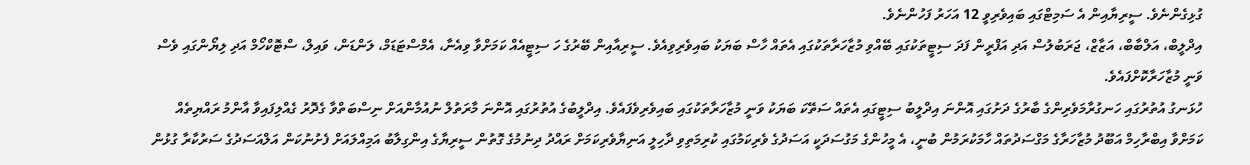ގުޅިގެންނެވެ. ސީރިޔާއިން އެ ސަމިޓްގައި ބައިވެރިވީ 12 އަހަރު ފަހުންނެވެ.
އިދްލީބް، އަލްބާބް، އަޒާޒް، ޖަރަބުލުސް އަދި އަފްރީން ފަދަ ސިޓީތަކުގައި ބޭއްވި މުޒާހަރާތަކުގައި އެތައް ހާސް ބަޔަކު ބައިވެރިވިއެވެ. ސީރިއާއިން ބޭރުގެ ހަ ސިޓީއެއް ކަމަށްވާ ވިއެނާ، އެމްސްޓަޑަމް، ލަންޑަން، ވައިލް، ސްޓޮކްހޯމް އަދި ލިޔޯންގައި ވެސް ވަނީ މުޒާހަރާކޮށްފައެވެ.
ހުޅަނގު އުތުރުގައި ހަނގުރާމަވެރިންގެ ބާރުގެ ދަށުގައި އޮންނަ އިދްލީބު ސިޓީގައި އެތައް ސަތޭކަ ބަޔަކު ވަނީ މުޒާހަރާތަކުގައި ބައިވެރިވެފައެވެ. އިދްލީބުގެ އުތުރުގައި އޮންނަ މާރަތުލް ނުއުމާންއަށް ނިސްބަތްވާ ގެދޮރު ގެއްލިފައިވާ އާންމު ރައްޔިތެއް ކަމަށްވާ އިބްރާހިމް އަބޫދު މުޒާހަރާގެ މަގްސަދުތައް ހާމަކުރަމުން ބުނީ، އެ މީހުންގެ މަގުސަދަކީ އަސަދުގެ ވެރިކަމުގައި ކުރިމަތިވި ދާހިލީ އަނިޔާވެރިކަމަށް ރައްދު ދިނުމުގެ ގޮތުން ސީރިޔާގެ އިންގިލާބު އަމިއްލައަށް ފެށުނުކަން އަލްއަސަދުގެ ސަރުކާރާ ގުޅުން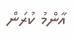އާންމު ކުރަން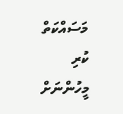މަސައްކަތް ކުރި މީހުންނަށް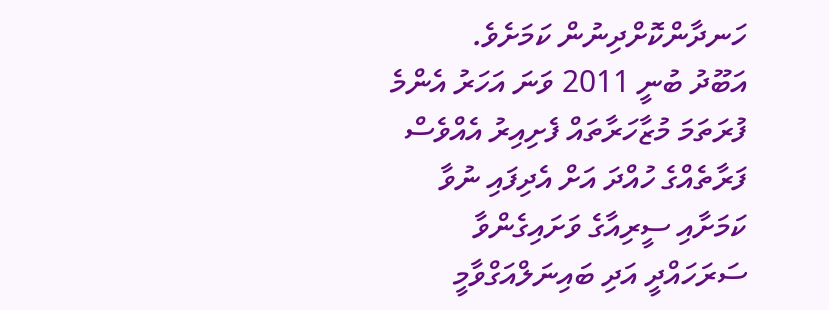ހަނދާންކޮށްދިނުން ކަމަށެވެ.
އަބޫދު ބުނީ 2011 ވަނަ އަހަރު އެންމެ ފުރަތަމަ މުޒާހަރާތައް ފެށިއިރު އެއްވެސް ފަރާތެއްގެ ހުއްދަ އަށް އެދިފައި ނުވާ ކަމަށާއި ސީރިއާގެ ވަށައިގެންވާ ސަރަހައްދީ އަދި ބައިނަލްއަގްވާމީ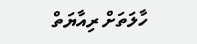ހާލަތަށް ރިއާޔަތް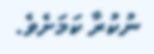ނުކުރާ ކަމަށެވެ.